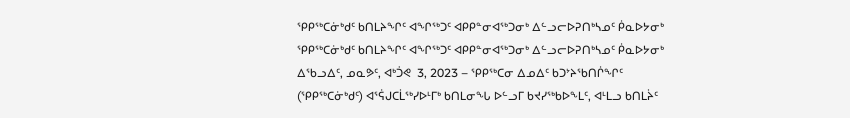ᕿᑭᖅᑕᓃᒃᑯᑦ ᑲᑎᒪᔨᖏᑦ ᐊᖏᖅᑐᑦ ᐊᑭᑭᓐᓂᐊᖅᑐᓂᒃ ᐃᓪᓗᓕᐅᕈᑎᒃᓴᓄᑦ ᑮᓇᐅᔭᓂᒃ
ᕿᑭᖅᑕᓃᒃᑯᑦ ᑲᑎᒪᔨᖏᑦ ᐊᖏᖅᑐᑦ ᐊᑭᑭᓐᓂᐊᖅᑐᓂᒃ ᐃᓪᓗᓕᐅᕈᑎᒃᓴᓄᑦ ᑮᓇᐅᔭᓂᒃ
ᐃᖃᓗᐃᑦ, ᓄᓇᕗᑦ, ᐊᒃᑑᕙ  3, 2023 – ᕿᑭᖅᑕᓂ ᐃᓄᐃᑦ ᑲᑐᔾᔨᖃᑎᒌᖏᑦ (ᕿᑭᖅᑕᓃᒃᑯᑦ) ᐊᕐᕌᒍᑕᒫᖅᓯᐅᒻᒥᒃ ᑲᑎᒪᓂᖓ ᐅᓪᓗᒥ ᑲᔪᓯᖅᑲᐅᖕᒪᑦ, ᐊᒻᒪᓗ ᑲᑎᒪᔩᑦ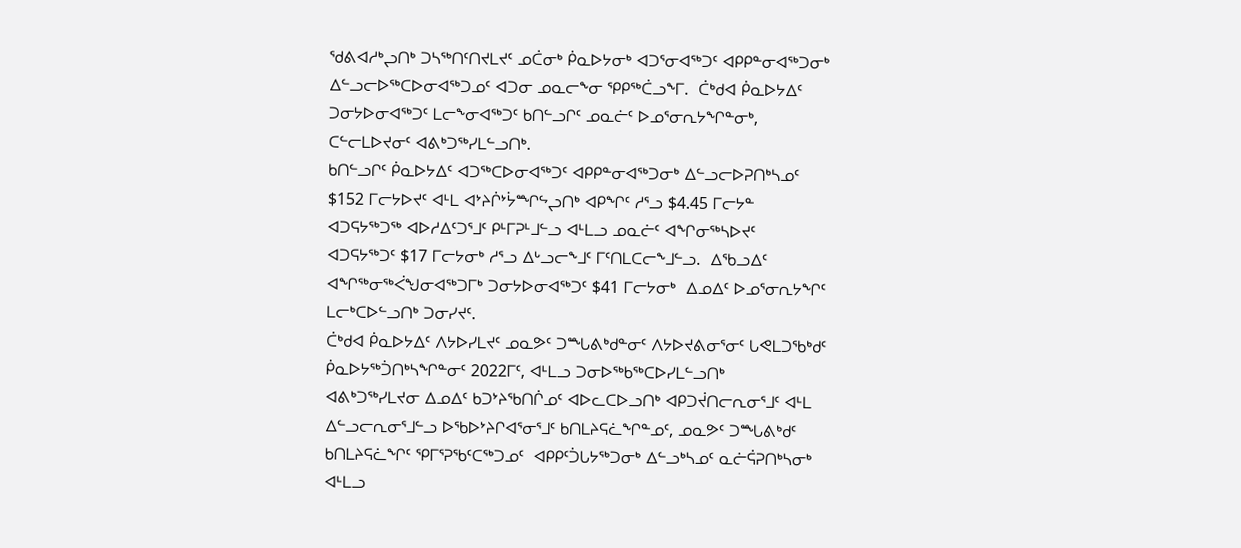ᖁᕕᐊᓱᒃᖢᑎᒃ ᑐᓴᖅᑎᑦᑎᔪᒪᔪᑦ ᓄᑖᓂᒃ ᑮᓇᐅᔭᓂᒃ ᐊᑐᕐᓂᐊᖅᑐᑦ ᐊᑭᑭᓐᓂᐊᖅᑐᓂᒃ ᐃᓪᓗᓕᐅᖅᑕᐅᓂᐊᖅᑐᓄᑦ ᐊᑐᓂ ᓄᓇᓕᖕᓂ ᕿᑭᖅᑖᓗᖕᒥ.  ᑖᒃᑯᐊ ᑮᓇᐅᔭᐃᑦ ᑐᓂᔭᐅᓂᐊᖅᑐᑦ ᒪᓕᖕᓂᐊᖅᑐᑦ ᑲᑎᓪᓗᒋᑦ ᓄᓇᓖᑦ ᐅᓄᕐᓂᕆᔭᖏᓐᓂᒃ, ᑕᓪᓕᒪᐅᔪᓂᑦ ᐊᕕᒃᑐᖅᓯᒪᓪᓗᑎᒃ.
ᑲᑎᓪᓗᒋᑦ ᑮᓇᐅᔭᐃᑦ ᐊᑐᖅᑕᐅᓂᐊᖅᑐᑦ ᐊᑭᑭᓐᓂᐊᖅᑐᓂᒃ ᐃᓪᓗᓕᐅᕈᑎᒃᓴᓄᑦ  $152 ᒥᓕᔭᐅᔪᑦ ᐊᒻᒪ ᐊᔾᔨᒌᔾᔮᙱᖦᖢᑎᒃ ᐊᑭᖏᑦ ᓱᕐᓗ $4.45 ᒥᓕᔭᓐ ᐊᑐᕋᔭᖅᑐᖅ ᐊᐅᓱᐃᑦᑐᕐᒧᑦ ᑭᒻᒥᕈᒻᒧᓪᓗ ᐊᒻᒪᓗ ᓄᓇᓖᑦ ᐊᖏᓂᖅᓴᐅᔪᑦ ᐊᑐᕋᔭᖅᑐᑦ $17 ᒥᓕᔭᓂᒃ ᓱᕐᓗ ᐃᒡᓗᓕᖕᒧᑦ ᒥᑦᑎᒪᑕᓕᖕᒧᓪᓗ.  ᐃᖃᓗᐃᑦ ᐊᖏᖅᓂᖅᐹᖑᓂᐊᖅᑐᒥᒃ ᑐᓂᔭᐅᓂᐊᖅᑐᑦ $41 ᒥᓕᔭᓂᒃ  ᐃᓄᐃᑦ ᐅᓄᕐᓂᕆᔭᖏᑦ ᒪᓕᒃᑕᐅᓪᓗᑎᒃ ᑐᓂᓯᔪᑦ.
ᑖᒃᑯᐊ ᑮᓇᐅᔭᐃᑦ ᐱᔭᐅᓯᒪᔪᑦ ᓄᓇᕗᑦ ᑐᙵᕕᒃᑯᓐᓂᑦ ᐱᔭᐅᔪᕕᓂᕐᓂᑦ ᒐᕙᒪᑐᖃᒃᑯᑦ ᑮᓇᐅᔭᖅᑑᑎᒃᓴᖏᓐᓂᑦ 2022ᒥᑦ, ᐊᒻᒪᓗ ᑐᓂᐅᖅᑲᖅᑕᐅᓯᒪᓪᓗᑎᒃ  ᐊᕕᒃᑐᖅᓯᒪᔪᓂ ᐃᓄᐃᑦ ᑲᑐᔾᔨᖃᑎᒌᓄᑦ ᐊᐅᓚᑕᐅᓗᑎᒃ ᐊᑭᑐᔫᑎᓕᕆᓂᕐᒧᑦ ᐊᒻᒪ ᐃᓪᓗᓕᕆᓂᕐᒧᓪᓗ ᐅᖃᐅᔾᔨᒋᐊᕐᓂᕐᒧᑦ ᑲᑎᒪᔨᕋᓛᖏᓐᓄᑦ, ᓄᓇᕗᑦ ᑐᙵᕕᒃᑯᑦ ᑲᑎᒪᔨᕋᓛᖏᑦ ᕿᒥᕐᕈᖃᑦᑕᖅᑐᓄᑦ  ᐊᑭᑭᑦᑑᒐᔭᖅᑐᓂᒃ ᐃᓪᓗᒃᓴᓄᑦ ᓇᓖᕌᕈᑎᒃᓴᓂᒃ ᐊᒻᒪᓗ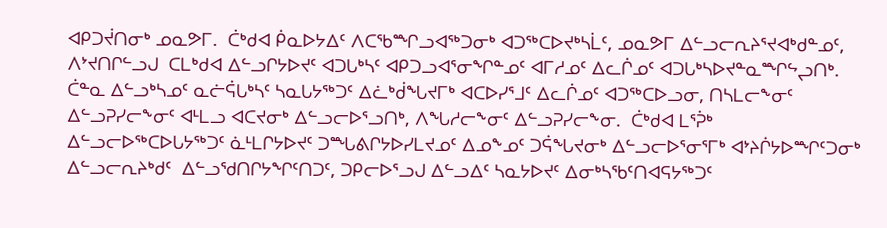ᐊᑭᑐᔫᑎᓂᒃ ᓄᓇᕗᒥ.  ᑖᒃᑯᐊ ᑮᓇᐅᔭᐃᑦ ᐱᑕᖃᙱᓗᐊᖅᑐᓂᒃ ᐊᑐᖅᑕᐅᔪᒃᓴᒫᑦ, ᓄᓇᕗᒥ ᐃᓪᓗᓕᕆᔨᕐᔪᐊᒃᑯᓐᓄᑦ, ᐱᔾᔪᑎᒋᓪᓗᒍ  ᑕᒪᒃᑯᐊ ᐃᓪᓗᒋᔭᐅᔪᑦ ᐊᑐᒐᒃᓴᑦ ᐊᑭᑐᓗᐊᕐᓂᖏᓐᓄᑦ ᐊᒥᓱᓄᑦ ᐃᓚᒌᓄᑦ ᐊᑐᒐᒃᓴᐅᔪᓐᓇᙱᖦᖢᑎᒃ.
ᑖᓐᓇ ᐃᓪᓗᒃᓴᓄᑦ ᓇᓖᕌᒐᒃᓴᑦ ᓴᓇᒐᔭᖅᑐᑦ ᐃᓛᒃᑰᖓᔪᒥᒃ ᐊᑕᐅᓯᕐᒧᑦ ᐃᓚᒌᓄᑦ ᐊᑐᖅᑕᐅᓗᓂ, ᑎᓴᒪᓕᖕᓂᑦ ᐃᓪᓗᕈᓯᓕᖕᓂᑦ ᐊᒻᒪᓗ ᐊᑕᔪᓂᒃ ᐃᓪᓗᓕᐅᕐᓗᑎᒃ, ᐱᖓᓱᓕᖕᓂᑦ ᐃᓪᓗᕈᓯᓕᖕᓂ.  ᑖᒃᑯᐊ ᒪᕐᕉᒃ ᐃᓪᓗᓕᐅᖅᑕᐅᒐᔭᖅᑐᑦ ᓈᒻᒪᒋᔭᐅᔪᑦ ᑐᙵᕕᒋᔭᐅᓯᒪᔪᓄᑦ ᐃᓄᖕᓄᑦ ᑐᕌᖓᔪᓂᒃ ᐃᓪᓗᓕᐅᕐᓂᕐᒥᒃ ᐊᔾᔨᒌᔭᐅᙱᑦᑐᓂᒃ ᐃᓪᓗᓕᕆᔨᒃᑯᑦ  ᐃᓪᓗᖁᑎᒋᔭᖏᑦᑎᑐᑦ, ᑐᑭᓕᐅᕐᓗᒍ ᐃᓪᓗᐃᑦ ᓴᓇᔭᐅᔪᑦ ᐃᓂᒃᓴᖃᑦᑎᐊᕋᔭᖅᑐᑦ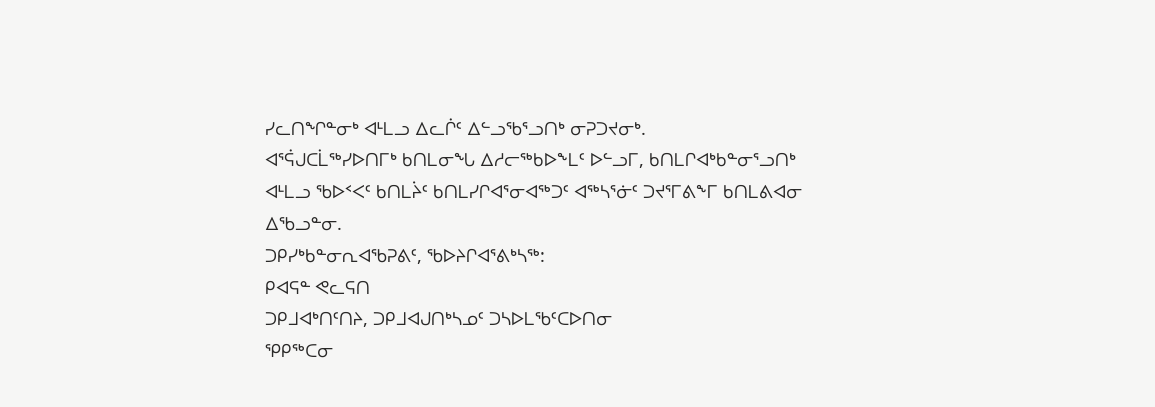ᓯᓚᑎᖏᓐᓂᒃ ᐊᒻᒪᓗ ᐃᓚᒌᑦ ᐃᓪᓗᖃᕐᓗᑎᒃ ᓂᕈᑐᔪᓂᒃ.
ᐊᕐᕌᒍᑕᒫᖅᓯᐅᑎᒥᒃ ᑲᑎᒪᓂᖓ ᐃᓱᓕᖅᑲᐅᖕᒪᑦ ᐅᓪᓗᒥ, ᑲᑎᒪᒋᐊᒃᑲᓐᓂᕐᓗᑎᒃ ᐊᒻᒪᓗ ᖃᐅᑉᐸᑦ ᑲᑎᒪᔩᑦ ᑲᑎᒪᓯᒋᐊᕐᓂᐊᖅᑐᑦ ᐊᖅᓴᕐᓃᑦ ᑐᔪᕐᒥᕕᖕᒥ ᑲᑎᒪᕕᐊᓂ ᐃᖃᓗᓐᓂ.
ᑐᑭᓯᒃᑲᓐᓂᕆᐊᖃᕈᕕᑦ, ᖃᐅᔨᒋᐊᕐᕕᒃᓴᖅ:
ᑭᐊᕋᓐ ᕙᓚᕋᑎ
ᑐᑭᒧᐊᒃᑎᑦᑎᔨ, ᑐᑭᒧᐊᒍᑎᒃᓴᓄᑦ ᑐᓴᐅᒪᖃᑦᑕᐅᑎᓂ
ᕿᑭᖅᑕᓂ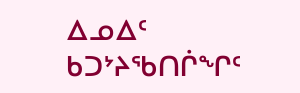ᐃᓄᐃᑦ ᑲᑐᔾᔨᖃᑎᒌᖏᑦ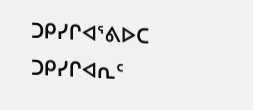ᑐᑭᓯᒋᐊᕐᕕᐅᑕ
ᑐᑭᓯᒋᐊᕆᑦ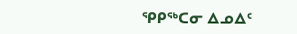ᕿᑭᖅᑕᓂ ᐃᓄᐃᑦ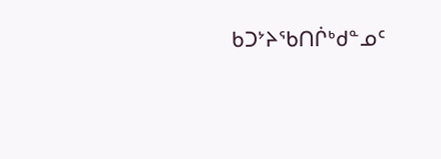ᑲᑐᔾᔨᖃᑎᒌᒃᑯᓐᓄᑦ